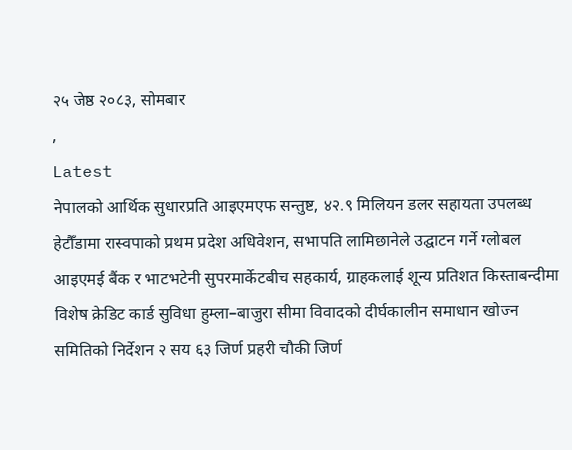२५ जेष्ठ २०८३, सोमबार
,
Latest
नेपालको आर्थिक सुधारप्रति आइएमएफ सन्तुष्ट, ४२.९ मिलियन डलर सहायता उपलब्ध हेटौँडामा रास्वपाको प्रथम प्रदेश अधिवेशन, सभापति लामिछानेले उद्घाटन गर्ने ग्लोबल आइएमई बैंक र भाटभटेनी सुपरमार्केटबीच सहकार्य, ग्राहकलाई शून्य प्रतिशत किस्ताबन्दीमा विशेष क्रेडिट कार्ड सुविधा हुम्ला–बाजुरा सीमा विवादको दीर्घकालीन समाधान खोज्न समितिको निर्देशन २ सय ६३ जिर्ण प्रहरी चौकी जिर्ण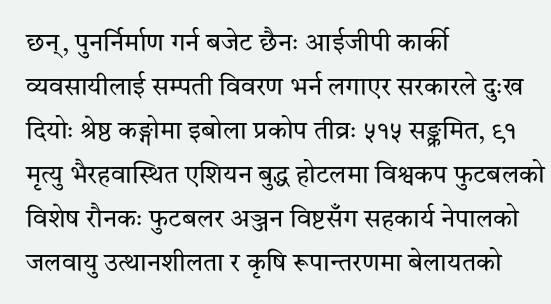छन्, पुनर्निर्माण गर्न बजेट छैनः आईजीपी कार्की व्यवसायीलाई सम्पती विवरण भर्न लगाएर सरकारले दुःख दियोः श्रेष्ठ कङ्गोमा इबोला प्रकोप तीव्रः ५१५ सङ्क्रमित, ९१ मृत्यु भैरहवास्थित एशियन बुद्ध होटलमा विश्वकप फुटबलको विशेष रौनकः फुटबलर अञ्जन विष्टसँग सहकार्य नेपालको जलवायु उत्थानशीलता र कृषि रूपान्तरणमा बेलायतको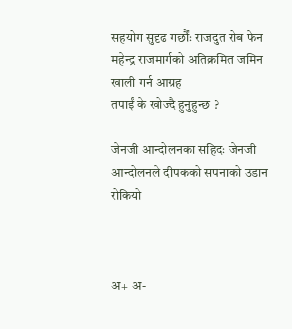सहयोग सुदृढ गर्छौंः राजदुत रोब फेन महेन्द्र राजमार्गको अतिक्रमित जमिन खाली गर्न आग्रह
तपाईं के खोज्दै हुनुहुन्छ ?

जेनजी आन्दोलनका सहिदः जेनजी आन्दोलनले दीपकको सपनाको उडान रोकियो



अ+ अ-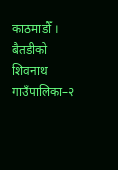काठमाडौँ । बैतडीको शिवनाथ गाउँपालिका–२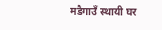मडैगाउँ स्थायी घर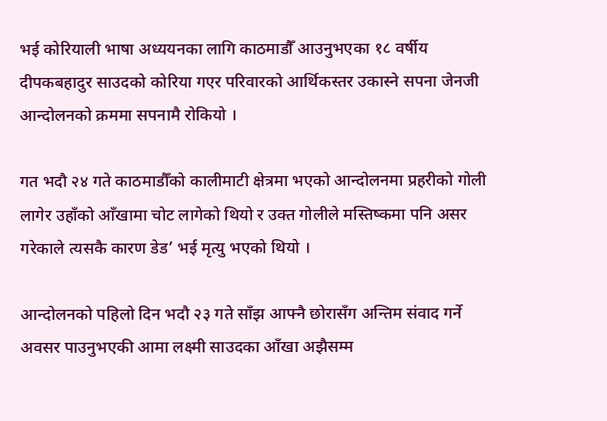भई कोरियाली भाषा अध्ययनका लागि काठमाडौँ आउनुभएका १८ वर्षीय दीपकबहादुर साउदको कोरिया गएर परिवारको आर्थिकस्तर उकास्ने सपना जेनजी आन्दोलनको क्रममा सपनामै रोकियो ।

गत भदौ २४ गते काठमाडौँको कालीमाटी क्षेत्रमा भएको आन्दोलनमा प्रहरीको गोली लागेर उहाँको आँखामा चोट लागेको थियो र उक्त गोलीले मस्तिष्कमा पनि असर गरेकाले त्यसकै कारण डेड’ भई मृत्यु भएको थियो ।

आन्दोलनको पहिलो दिन भदौ २३ गते साँझ आफ्नै छोरासँग अन्तिम संवाद गर्ने अवसर पाउनुभएकी आमा लक्ष्मी साउदका आँखा अझैसम्म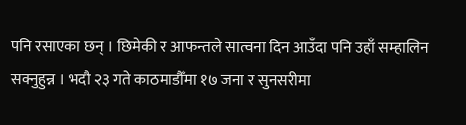पनि रसाएका छन् । छिमेकी र आफन्तले सात्वना दिन आउँदा पनि उहाँ सम्हालिन सक्नुहुन्न । भदौ २३ गते काठमाडौँमा १७ जना र सुनसरीमा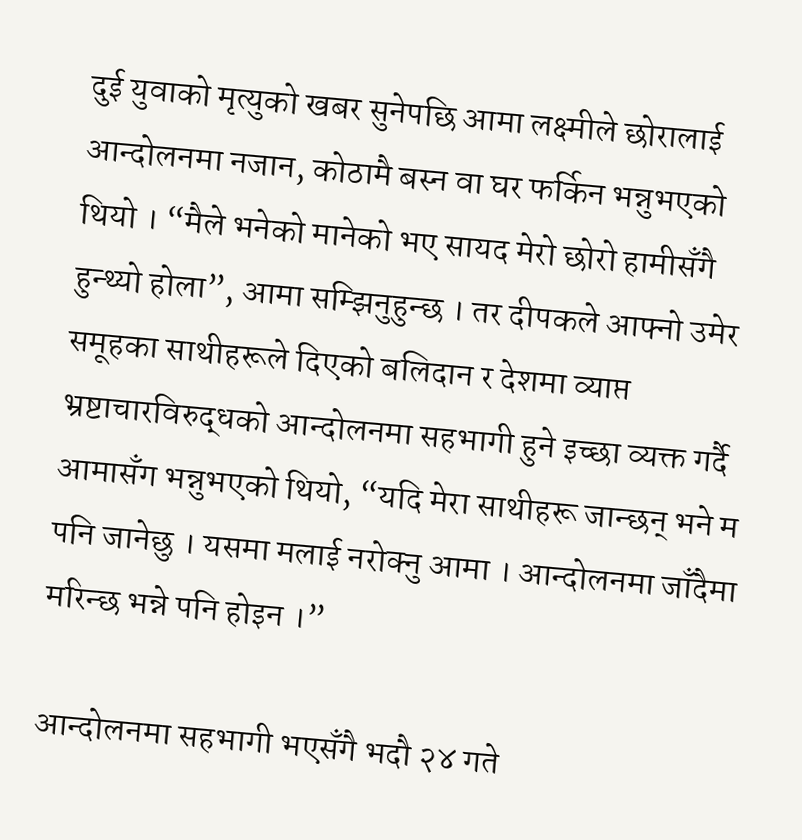दुई युवाको मृत्युको खबर सुनेपछि आमा लक्ष्मीले छोरालाई आन्दोलनमा नजान, कोठामै बस्न वा घर फर्किन भन्नुभएको थियो । “मैले भनेको मानेको भए सायद मेरो छोरो हामीसँगै हुन्थ्यो होला”, आमा सम्झिनुहुन्छ । तर दीपकले आफ्नो उमेर समूहका साथीहरूले दिएको बलिदान र देशमा व्याप्त भ्रष्टाचारविरुद्धको आन्दोलनमा सहभागी हुने इच्छा व्यक्त गर्दै आमासँग भन्नुभएको थियो, “यदि मेरा साथीहरू जान्छन् भने म पनि जानेछु । यसमा मलाई नरोक्नु आमा । आन्दोलनमा जाँदैमा मरिन्छ भन्ने पनि होइन ।”

आन्दोलनमा सहभागी भएसँगै भदौ २४ गते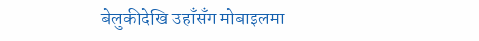बेलुकीदेखि उहाँसँग मोबाइलमा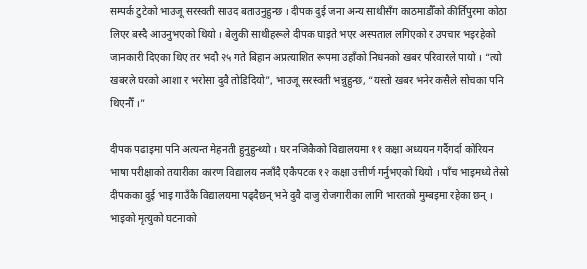सम्पर्क टुटेको भाउजू सरस्वती साउद बताउनुहुन्छ । दीपक दुई जना अन्य साथीसँग काठमाडौँको कीर्तिपुरमा कोठा लिएर बस्दै आउनुभएको थियो । बेलुकी साथीहरूले दीपक घाइते भएर अस्पताल लगिएको र उपचार भइरहेको जानकारी दिएका थिए तर भदौ २५ गते बिहान अप्रत्याशित रूपमा उहाँको निधनको खबर परिवारले पायो । “त्यो खबरले घरको आशा र भरोसा दुवै तोडिदियो”, भाउजू सरस्वती भन्नुहुन्छ, “यस्तो खबर भनेर कसैले सोचका पनि थिएनौँ ।”

दीपक पढाइमा पनि अत्यन्त मेहनती हुनुहुन्थ्यो । घर नजिकैको विद्यालयमा ११ कक्षा अध्ययन गर्दैगर्दा कोरियन भाषा परीक्षाको तयारीका कारण विद्यालय नजाँदै एकैपटक १२ कक्षा उत्तीर्ण गर्नुभएको थियो । पाँच भाइमध्ये तेस्रो दीपकका दुई भाइ गाउँकै विद्यालयमा पढ्दैछन् भने दुवै दाजु रोजगारीका लागि भारतको मुम्बइमा रहेका छन् । भाइको मृत्युको घटनाको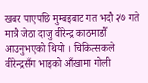खबर पाएपछि मुम्बइबाट गत भदौ २७ गते मात्रै जेठा दाजु वीरेन्द्र काठमाडौँ आउनुभएको थियो । चिकित्सकले वीरेन्द्रसँग भाइको आँखामा गोली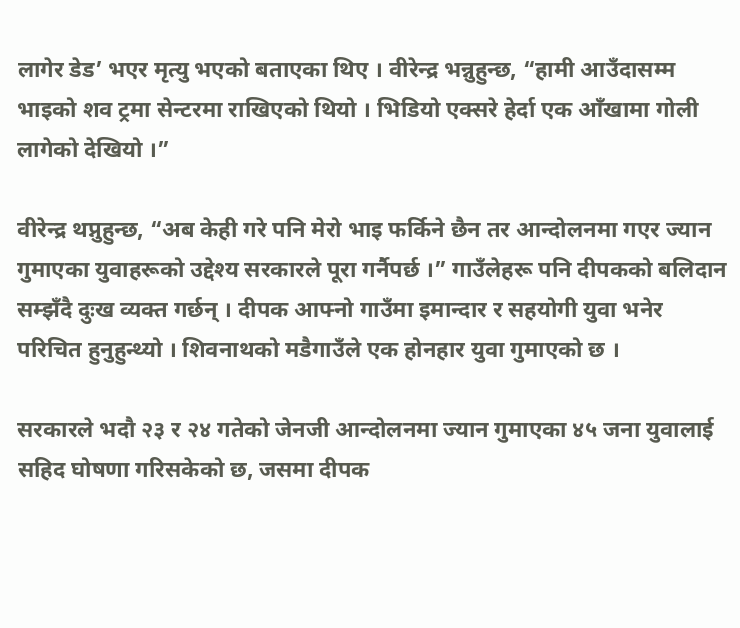लागेर डेड’ भएर मृत्यु भएको बताएका थिए । वीरेन्द्र भन्नुहुन्छ, “हामी आउँदासम्म भाइको शव ट्रमा सेन्टरमा राखिएको थियो । भिडियो एक्सरे हेर्दा एक आँखामा गोली लागेको देखियो ।”

वीरेन्द्र थप्नुहुन्छ, “अब केही गरे पनि मेरो भाइ फर्किने छैन तर आन्दोलनमा गएर ज्यान गुमाएका युवाहरूको उद्देश्य सरकारले पूरा गर्नैपर्छ ।” गाउँलेहरू पनि दीपकको बलिदान सम्झँदै दुःख व्यक्त गर्छन् । दीपक आफ्नो गाउँमा इमान्दार र सहयोगी युवा भनेर परिचित हुनुहुन्थ्यो । शिवनाथको मडैगाउँले एक होनहार युवा गुमाएको छ ।

सरकारले भदौ २३ र २४ गतेको जेनजी आन्दोलनमा ज्यान गुमाएका ४५ जना युवालाई सहिद घोषणा गरिसकेको छ, जसमा दीपक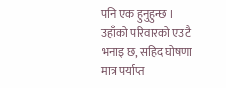पनि एक हुनुहुन्छ । उहाँको परिवारको एउटै भनाइ छ, सहिद घोषणा मात्र पर्याप्त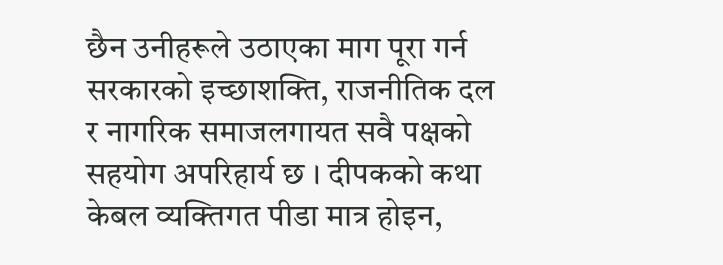छैन उनीहरूले उठाएका माग पूरा गर्न सरकारको इच्छाशक्ति, राजनीतिक दल र नागरिक समाजलगायत सवै पक्षको सहयोग अपरिहार्य छ । दीपकको कथा केबल व्यक्तिगत पीडा मात्र होइन,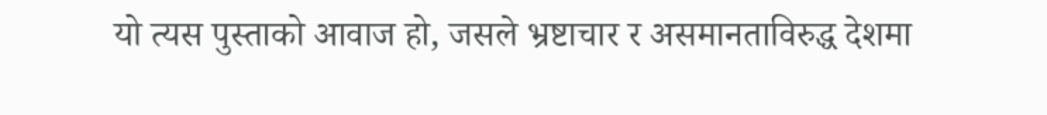यो त्यस पुस्ताको आवाज हो, जसले भ्रष्टाचार र असमानताविरुद्ध देशमा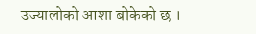उज्यालोको आशा बोकेको छ ।